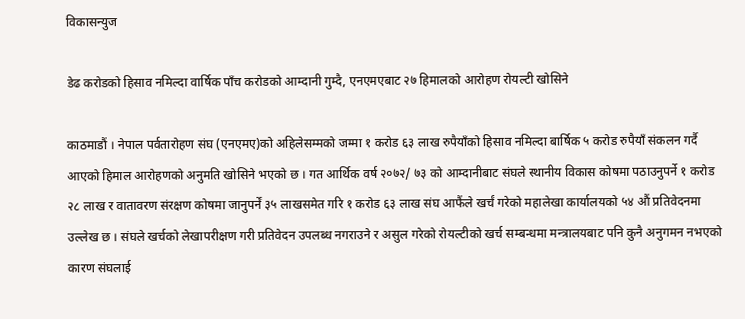विकासन्युज

डेढ करोडको हिसाव नमिल्दा वार्षिक पाँच करोडको आम्दानी गुम्दै, एनएमएबाट २७ हिमालको आरोहण रोयल्टी खोसिने

काठमाडौं । नेपाल पर्वतारोहण संघ (एनएमए)को अहिलेसम्मको जम्मा १ करोड ६३ लाख रुपैयाँको हिसाव नमिल्दा बार्षिक ५ करोड रुपैयाँ संकलन गर्दै आएको हिमाल आरोहणको अनुमति खोसिने भएको छ । गत आर्थिक वर्ष २०७२/ ७३ को आम्दानीबाट संघले स्थानीय विकास कोषमा पठाउनुपर्ने १ करोड २८ लाख र वातावरण संरक्षण कोषमा जानुपर्नें ३५ लाखसमेत गरि १ करोड ६३ लाख संघ आफैंले खर्चं गरेको महालेखा कार्यालयको ५४ औं प्रतिवेदनमा उल्लेख छ । संघले खर्चको लेखापरीक्षण गरी प्रतिवेदन उपलब्ध नगराउने र असुल गरेको रोयल्टीको खर्च सम्बन्धमा मन्त्रालयबाट पनि कुनै अनुगमन नभएको कारण संघलाई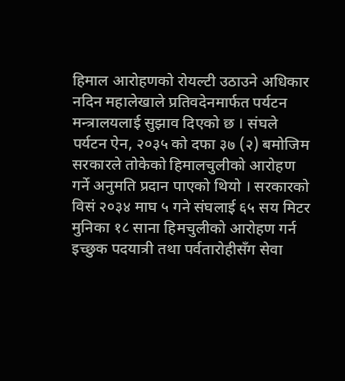हिमाल आरोहणको रोयल्टी उठाउने अधिकार नदिन महालेखाले प्रतिवदेनमार्फत पर्यटन मन्त्रालयलाई सुझाव दिएको छ । संघले पर्यटन ऐन, २०३५ को दफा ३७ (२) बमोजिम सरकारले तोकेको हिमालचुलीको आरोहण गर्ने अनुमति प्रदान पाएको थियो । सरकारको विसं २०३४ माघ ५ गने संघलाई ६५ सय मिटर मुनिका १८ साना हिमचुलीको आरोहण गर्न इच्छुक पदयात्री तथा पर्वतारोहीसँग सेवा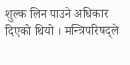शुल्क लिन पाउने अधिकार दिएको थियो । मन्त्रिपरिषद्ले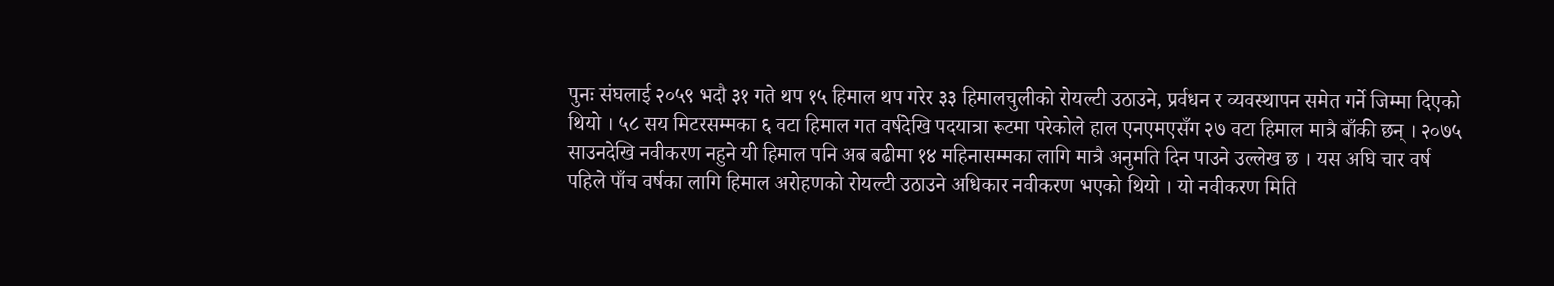पुनः संघलाई २०५९ भदौ ३१ गते थप १५ हिमाल थप गरेर ३३ हिमालचुलीको रोयल्टी उठाउने, प्रर्वधन र व्यवस्थापन समेत गर्ने जिम्मा दिएको थियो । ५८ सय मिटरसम्मका ६ वटा हिमाल गत वर्षदेखि पदयात्रा रूटमा परेकोले हाल एनएमएसँग २७ वटा हिमाल मात्रै बाँकी छन् । २०७५ साउनदेखि नवीकरण नहुने यी हिमाल पनि अब बढीमा १४ महिनासम्मका लागि मात्रै अनुमति दिन पाउने उल्लेख छ । यस अघि चार वर्ष पहिले पाँच वर्षका लागि हिमाल अरोहणको रोयल्टी उठाउने अधिकार नवीकरण भएको थियो । यो नवीकरण मिति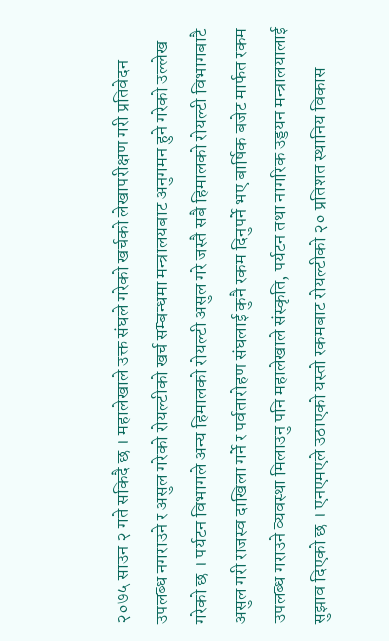२०७५ साउन २ गते सकिदै छ । महालेखाले उक्त संघले गरेको खर्चको लेखापरीक्षण गरी प्रतिवेदन उपलब्ध नगराउने र असुल गरेको रोयल्टीको खर्च सम्बन्धमा मन्त्रालयबाट अनुगमन हुने गरेको उल्लेख गरेको छ । पर्यटन विभागले अन्य हिमालको रोयल्टी असुल गरे जस्तै सबै हिमालको रोयल्टी विभागबाटै असुल गरी राजस्व दाखिला गर्ने र पर्वतारोहण संघलाई कुनै रकम दिनुपर्ने भए बार्षिक बजेट मार्फत रकम उपलब्ध गराउने व्यवस्था मिलाउनु पनि महालेखाले संस्कृति, पर्यटन तथा नागरिक उड्डयन मन्त्रालयालाई सुझाव दिएको छ । एनएमएले उठाएको यस्तो रकमबाट रोयल्टीको २० प्रतिशत स्थानिय विकास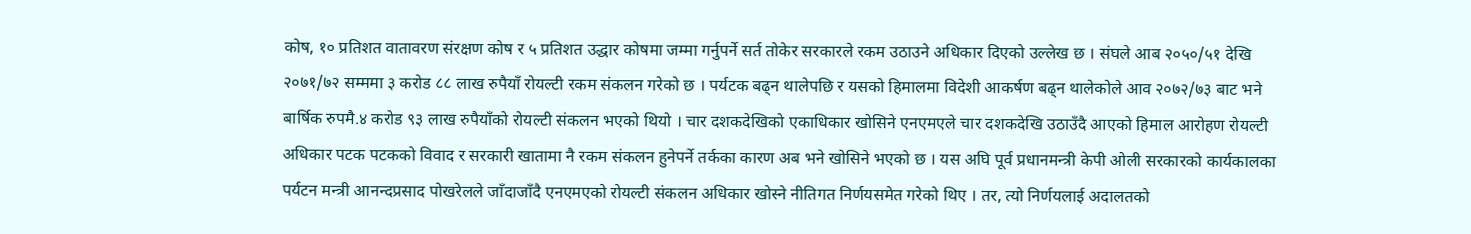कोष, १० प्रतिशत वातावरण संरक्षण कोष र ५ प्रतिशत उद्धार कोषमा जम्मा गर्नुपर्ने सर्त तोकेर सरकारले रकम उठाउने अधिकार दिएको उल्लेख छ । संघले आब २०५०/५१ देखि २०७१/७२ सम्ममा ३ करोड ८८ लाख रुपैयाँ रोयल्टी रकम संकलन गरेको छ । पर्यटक बढ्न थालेपछि र यसको हिमालमा विदेशी आकर्षण बढ्न थालेकोले आव २०७२/७३ बाट भने बार्षिक रुपमै.४ करोड ९३ लाख रुपैयाँको रोयल्टी संकलन भएको थियो । चार दशकदेखिको एकाधिकार खोसिने एनएमएले चार दशकदेखि उठाउँदै आएको हिमाल आरोहण रोयल्टी अधिकार पटक पटकको विवाद र सरकारी खातामा नै रकम संकलन हुनेपर्ने तर्कका कारण अब भने खोसिने भएको छ । यस अघि पूर्व प्रधानमन्त्री केपी ओली सरकारको कार्यकालका पर्यटन मन्त्री आनन्दप्रसाद पोखरेलले जाँदाजाँदै एनएमएको रोयल्टी संकलन अधिकार खोस्ने नीतिगत निर्णयसमेत गरेको थिए । तर, त्यो निर्णयलाई अदालतको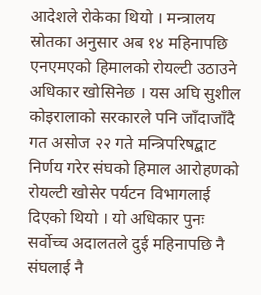आदेशले रोकेका थियो । मन्त्रालय स्रोतका अनुसार अब १४ महिनापछि एनएमएको हिमालको रोयल्टी उठाउने अधिकार खोसिनेछ । यस अघि सुशील कोइरालाको सरकारले पनि जाँदाजाँदै गत असोज २२ गते मन्त्रिपरिषद्बाट निर्णय गरेर संघको हिमाल आरोहणको रोयल्टी खोसेर पर्यटन विभागलाई दिएको थियो । यो अधिकार पुनः सर्वोच्च अदालतले दुई महिनापछि नै संघलाई नै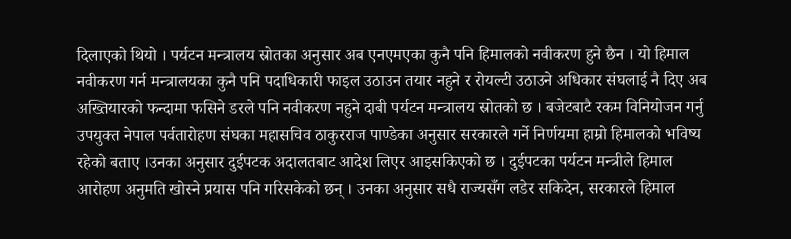दिलाएको थियो । पर्यटन मन्त्रालय स्रोतका अनुसार अब एनएमएका कुनै पनि हिमालको नवीकरण हुने छैन । यो हिमाल नवीकरण गर्न मन्त्रालयका कुनै पनि पदाधिकारी फाइल उठाउन तयार नहुने र रोयल्टी उठाउने अधिकार संघलाई नै दिए अब अख्तियारको फन्दामा फसिने डरले पनि नवीकरण नहुने दाबी पर्यटन मन्त्रालय स्रोतको छ । बजेटबाटै रकम विनियोजन गर्नु उपयुक्त नेपाल पर्वतारोहण संघका महासचिव ठाकुरराज पाण्डेका अनुसार सरकारले गर्ने निर्णयमा हाम्रो हिमालको भविष्य रहेको बताए ।उनका अनुसार दुईपटक अदालतबाट आदेश लिएर आइसकिएको छ । दुईपटका पर्यटन मन्त्रीले हिमाल आरोहण अनुमति खोस्ने प्रयास पनि गरिसकेको छन् । उनका अनुसार सधै राज्यसँग लडेर सकिदेन, सरकारले हिमाल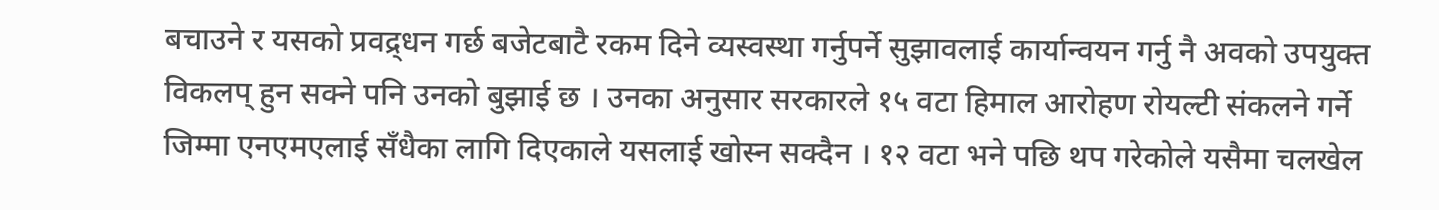बचाउने र यसको प्रवद्र्धन गर्छ बजेटबाटै रकम दिने व्यस्वस्था गर्नुपर्ने सुझावलाई कार्यान्वयन गर्नु नै अवको उपयुक्त विकलप् हुन सक्ने पनि उनको बुझाई छ । उनका अनुसार सरकारले १५ वटा हिमाल आरोहण रोयल्टी संकलने गर्ने जिम्मा एनएमएलाई सँधैका लागि दिएकाले यसलाई खोस्न सक्दैन । १२ वटा भने पछि थप गरेकोले यसैमा चलखेल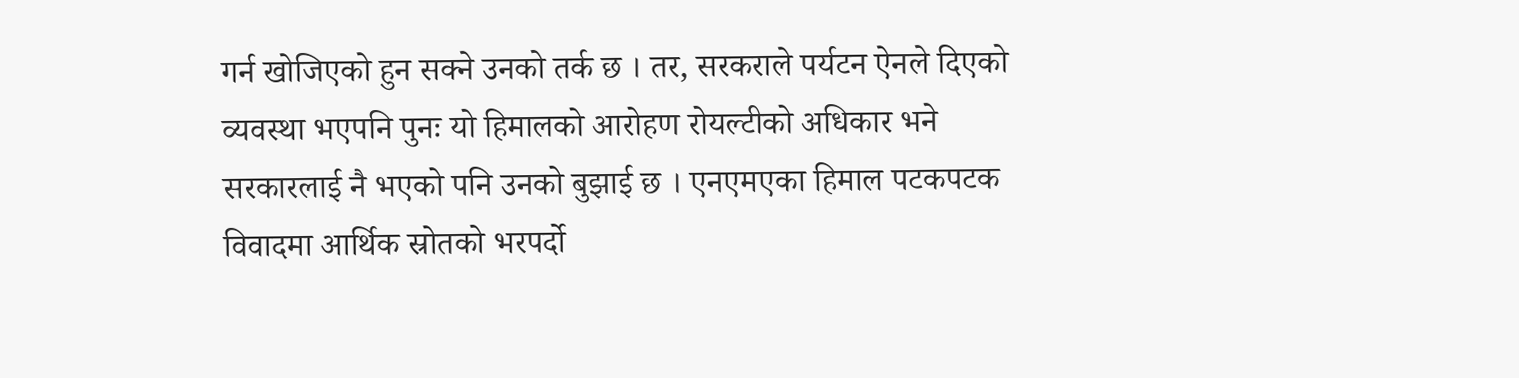गर्न खोजिएको हुन सक्ने उनको तर्क छ । तर, सरकराले पर्यटन ऐनले दिएको व्यवस्था भएपनि पुनः यो हिमालको आरोहण रोयल्टीको अधिकार भने सरकारलाई नै भएको पनि उनको बुझाई छ । एनएमएका हिमाल पटकपटक विवादमा आर्थिक स्रोतको भरपर्दो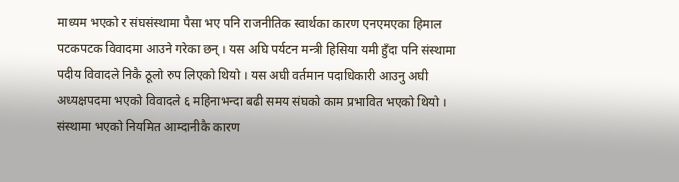माध्यम भएको र संघसंस्थामा पैसा भए पनि राजनीतिक स्वार्थका कारण एनएमएका हिमाल पटकपटक विवादमा आउने गरेका छन् । यस अघि पर्यटन मन्त्री हिसिया यमी हुँदा पनि संस्थामा पदीय विवादले निकै ठूलो रुप लिएको थियो । यस अघी वर्तमान पदाधिकारी आउनु अघी अध्यक्षपदमा भएको विवादले ६ महिनाभन्दा बढी समय संघको काम प्रभावित भएको थियो । संस्थामा भएको नियमित आम्दानीकै कारण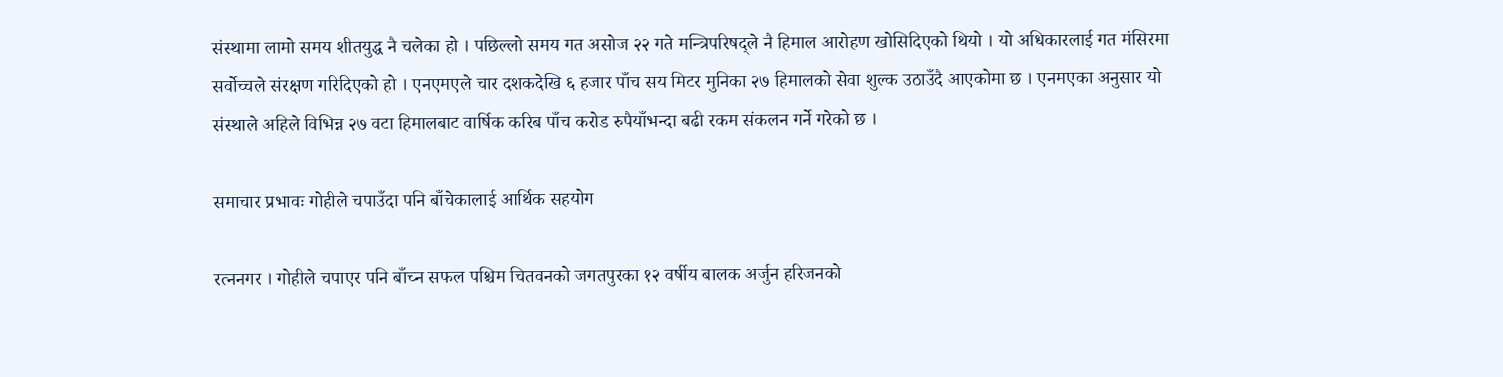संस्थामा लामो समय शीतयुद्ध नै चलेका हो । पछिल्लो समय गत असोज २२ गते मन्त्रिपरिषद्ले नै हिमाल आरोहण खोसिदिएको थियो । यो अधिकारलाई गत मंसिरमा सर्वोच्चले संरक्षण गरिदिएको हो । एनएमएले चार दशकदेखि ६ हजार पाँच सय मिटर मुनिका २७ हिमालको सेवा शुल्क उठाउँदै आएकोमा छ । एनमएका अनुसार यो संस्थाले अहिले विभिन्न २७ वटा हिमालबाट वार्षिक करिब पाँच करोड रुपैयाँभन्दा बढी रकम संकलन गर्ने गरेको छ ।

समाचार प्रभावः गोहीले चपाउँदा पनि बाँचेकालाई आर्थिक सहयोग

रत्ननगर । गोहीले चपाएर पनि बाँच्न सफल पश्चिम चितवनको जगतपुरका १२ वर्षीय बालक अर्जुन हरिजनको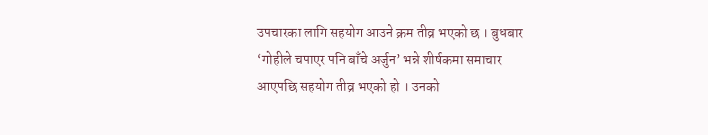उपचारका लागि सहयोग आउने क्रम तीव्र भएको छ । बुधबार ‘गोहीले चपाएर पनि बाँचे अर्जुन’ भन्ने शीर्षकमा समाचार आएपछि सहयोग तीव्र भएको हो । उनको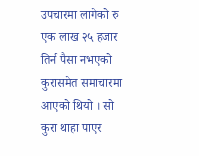उपचारमा लागेको रु एक लाख २५ हजार तिर्न पैसा नभएको कुरासमेत समाचारमा आएको थियो । सो कुरा थाहा पाएर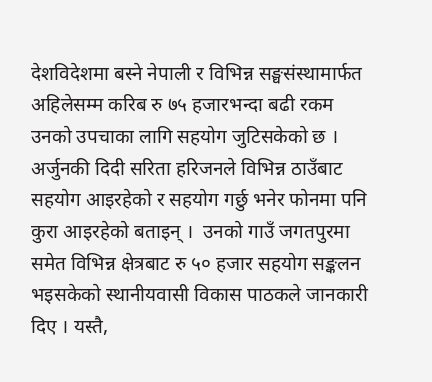देशविदेशमा बस्ने नेपाली र विभिन्न सङ्घसंस्थामार्फत अहिलेसम्म करिब रु ७५ हजारभन्दा बढी रकम उनको उपचाका लागि सहयोग जुटिसकेको छ । अर्जुनकी दिदी सरिता हरिजनले विभिन्न ठाउँबाट सहयोग आइरहेको र सहयोग गर्छु भनेर फोनमा पनि कुरा आइरहेको बताइन् ।  उनको गाउँ जगतपुरमा समेत विभिन्न क्षेत्रबाट रु ५० हजार सहयोग सङ्कलन भइसकेको स्थानीयवासी विकास पाठकले जानकारी दिए । यस्तै,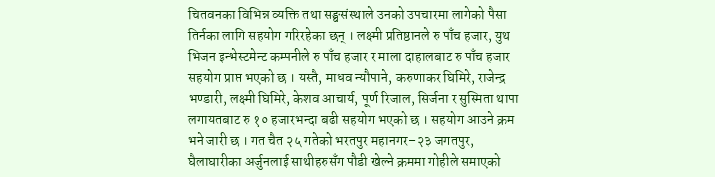चितवनका विभिन्न व्यक्ति तथा सङ्घसंस्थाले उनको उपचारमा लागेको पैसा तिर्नका लागि सहयोग गरिरहेका छन् । लक्ष्मी प्रतिष्ठानले रु पाँच हजार, युथ भिजन इन्भेस्टमेन्ट कम्पनीले रु पाँच हजार र माला दाहालबाट रु पाँच हजार सहयोग प्राप्त भएको छ । यस्तै, माधव न्यौपाने, करुणाकर घिमिरे, राजेन्द्र भण्डारी, लक्ष्मी घिमिरे, केशव आचार्य, पूर्ण रिजाल, सिर्जना र सुस्मिता थापा लगायतबाट रु १० हजारभन्दा बढी सहयोग भएको छ । सहयोग आउने क्रम भने जारी छ । गत चैत २५ गतेको भरतपुर महानगर–२३ जगतपुर, घैलाघारीका अर्जुनलाई साथीहरुसँग पौडी खेल्ने क्रममा गोहीले समाएको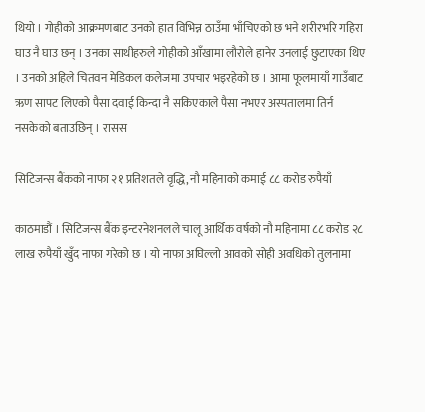थियो । गोहीको आक्रमणबाट उनको हात विभिन्न ठाउँमा भाँचिएको छ भने शरीरभरि गहिरा घाउ नै घाउ छन् । उनका साथीहरुले गोहीको आँखामा लौरोले हानेर उनलाई छुटाएका थिए । उनको अहिले चितवन मेडिकल कलेजमा उपचार भइरहेको छ । आमा फूलमायाँ गाउँबाट ऋण सापट लिएको पैसा दवाई किन्दा नै सकिएकाले पैसा नभएर अस्पतालमा तिर्न नसकेको बताउछिन् । रासस

सिटिजन्स बैंकको नाफा २१ प्रतिशतले वृद्धि, नौ महिनाको कमाई ८८ करोड रुपैयाँ

काठमाडौं । सिटिजन्स बैंक इन्टरनेशनलले चालू आर्थिक वर्षको नौ महिनामा ८८ करोड २८ लाख रुपैयाँ खुँद नाफा गरेको छ । यो नाफा अघिल्लो आवको सोही अवधिको तुलनामा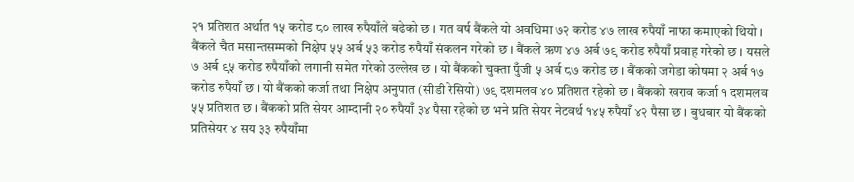२१ प्रतिशत अर्थात १५ करोड ८० लाख रुपैयाँले बढेको छ । गत वर्ष बैंकले यो अवधिमा ७२ करोड ४७ लाख रुपैयाँ नाफा कमाएको थियो । बैंकले चैत मसान्तसम्मको निक्षेप ५५ अर्ब ५३ करोड रुपैयाँ संकलन गरेको छ । बैंकले ऋण ४७ अर्ब ७९ करोड रुपैयाँ प्रवाह गरेको छ । यसले ७ अर्ब ९५ करोड रुपैयाँको लगानी समेत गरेको उल्लेख छ । यो बैंकको चुक्ता पुँजी ५ अर्ब ८७ करोड छ । बैंकको जगेडा कोषमा २ अर्ब १७ करोड रुपैयाँ छ । यो बैंकको कर्जा तथा निक्षेप अनुपात (सीडी रेसियो) ७९ दशमलव ४० प्रतिशत रहेको छ । बैंकको खराव कर्जा १ दशमलव ५५ प्रतिशत छ । बैंकको प्रति सेयर आम्दानी २० रुपैयाँ ३४ पैसा रहेको छ भने प्रति सेयर नेटवर्थ १४५ रुपैयाँ ४२ पैसा छ । बुधबार यो बैंकको प्रतिसेयर ४ सय ३३ रुपैयाँमा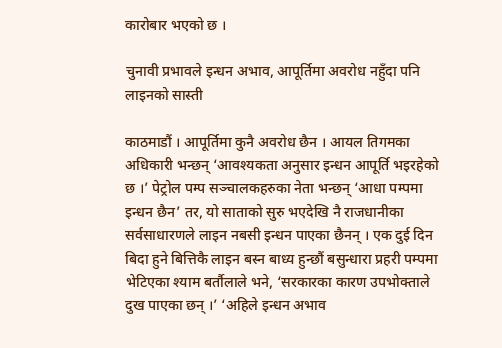कारोबार भएको छ ।

चुनावी प्रभावले इन्धन अभाव, आपूर्तिमा अवरोध नहुँदा पनि लाइनको सास्ती

काठमाडौं । आपूर्तिमा कुनै अवरोध छैन । आयल तिगमका अधिकारी भन्छन् ‘आवश्यकता अनुसार इन्धन आपूर्ति भइरहेको छ ।’ पेट्रोल पम्प सञ्चालकहरुका नेता भन्छन् ‘आधा पम्पमा इन्धन छैन’ तर, यो साताको सुरु भएदेखि नै राजधानीका सर्वसाधारणले लाइन नबसी इन्धन पाएका छैनन् । एक दुई दिन बिदा हुने बित्तिकै लाइन बस्न बाध्य हुन्छौं बसुन्धारा प्रहरी पम्पमा भेटिएका श्याम बर्तौलाले भने, ‘सरकारका कारण उपभोक्ताले दुख पाएका छन् ।’ ‘अहिले इन्धन अभाव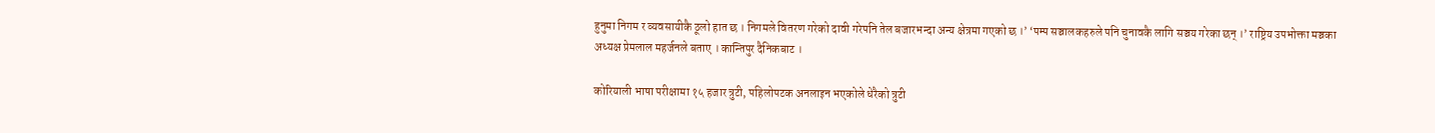हुनुमा निगम र व्यवसायीकै ठूलो हात छ । निगमले वितरण गरेको दावी गरेपनि तेल बजारभन्दा अन्य क्षेत्रमा गएको छ ।’ ‘पम्प सञ्चालकहरुले पनि चुनावकै लागि सञ्चय गरेका छन् ।’ राष्ट्रिय उपभोक्ता मञ्चका अध्यक्ष प्रेमलाल महर्जनले बताए । कान्तिपुर दैनिकबाट ।

कोरियाली भाषा परीक्षामा १५ हजार त्रुटी, पहिलोपटक अनलाइन भएकोले धेरैको त्रुटी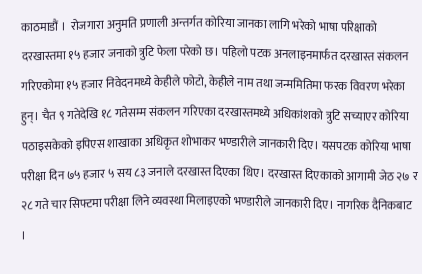काठमाडौं ।  रोजगारा अनुमति प्रणाली अन्तर्गत कोरिया जानका लागि भरेको भाषा परिक्षाको दरखास्तमा १५ हजार जनाको त्रुटि फेला परेको छ। पहिलो पटक अनलाइनमार्फत दरखास्त संकलन गरिएकोमा १५ हजार निवेदनमध्ये केहीले फोटो, केहीले नाम तथा जन्ममितिमा फरक विवरण भरेका हुन्। चैत ९ गतेदेखि १८ गतेसम्म संकलन गरिएका दरखास्तमध्ये अधिकांशको त्रुटि सच्याएर कोरिया पठाइसकेको इपिएस शाखाका अधिकृत शोभाकर भण्डारीले जानकारी दिए। यसपटक कोरिया भाषा परीक्षा दिन ७५ हजार ५ सय ८३ जनाले दरखास्त दिएका थिए। दरखास्त दिएकाको आगामी जेठ २७ र २८ गते चार सिफ्टमा परीक्षा लिने व्यवस्था मिलाइएको भण्डारीले जानकारी दिए। नागरिक दैनिकबाट ।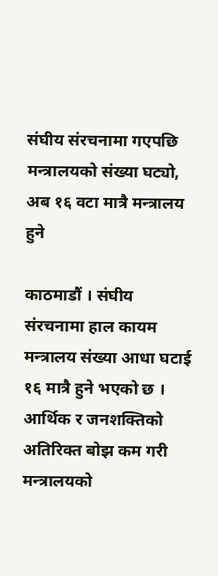संघीय संरचनामा गएपछि मन्त्रालयको संख्या घट्यो, अब १६ वटा मात्रै मन्त्रालय हुने

काठमाडौं । संघीय संरचनामा हाल कायम मन्त्रालय संख्या आधा घटाई १६ मात्रै हुने भएको छ । आर्थिक र जनशक्तिको अतिरिक्त बोझ कम गरी मन्त्रालयको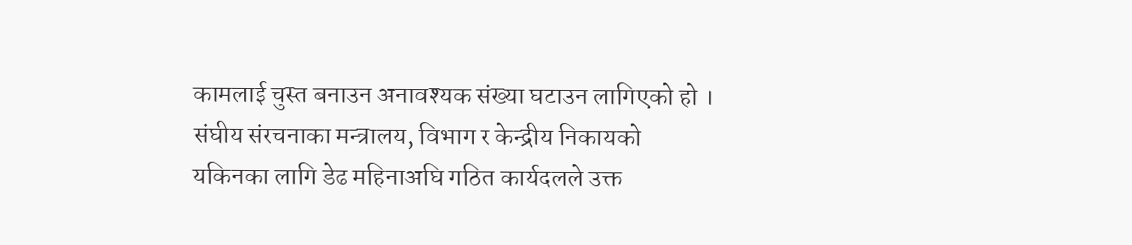कामलाई चुस्त बनाउन अनावश्यक संख्या घटाउन लागिएको हो । संघीय संरचनाका मन्त्रालय, विभाग र केन्द्रीय निकायको यकिनका लागि डेढ महिनाअघि गठित कार्यदलले उक्त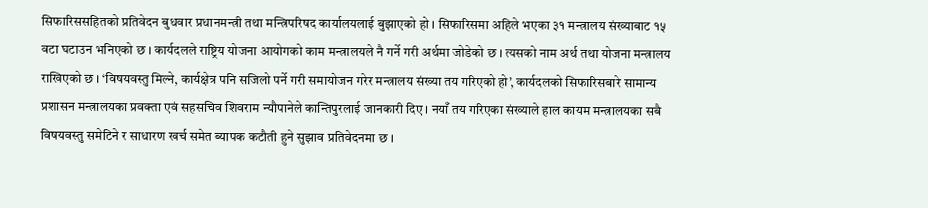सिफारिससहितको प्रतिवेदन बुधवार प्रधानमन्त्री तथा मन्त्रिपरिषद कार्यालयलाई बुझाएको हो । सिफारिसमा अहिले भएका ३१ मन्त्रालय संख्याबाट १५ वटा घटाउन भनिएको छ । कार्यदलले राष्ट्रिय योजना आयोगको काम मन्त्रालयले नै गर्ने गरी अर्थमा जोडेको छ । त्यसको नाम अर्थ तथा योजना मन्त्रालय राखिएको छ । ‘विषयवस्तु मिल्ने, कार्यक्षेत्र पनि सजिलो पर्ने गरी समायोजन गरेर मन्त्रालय संख्या तय गरिएको हो’, कार्यदलको सिफारिसबारे सामान्य प्रशासन मन्त्रालयका प्रवक्ता एवं सहसचिव शिवराम न्यौपानेले कान्तिपुरलाई जानकारी दिए । नयाँ तय गरिएका संख्याले हाल कायम मन्त्रालयका सबै विषयवस्तु समेटिने र साधारण खर्च समेत ब्यापक कटौती हुने सुझाव प्रतिवेदनमा छ ।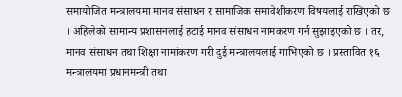समायोजित मन्त्रालयमा मानव संसाधन र सामाजिक समावेशीकरण विषयलाई राखिएको छ । अहिलेको सामान्य प्रशासनलाई हटाई मानव संसाधन नामकरण गर्न सुझाइएको छ । तर, मानव संसाधन तथा शिक्षा नामांकरण गरी दुई मन्त्रालयलाई गाभिएको छ । प्रस्तावित १६ मन्त्रालयमा प्रधानमन्त्री तथा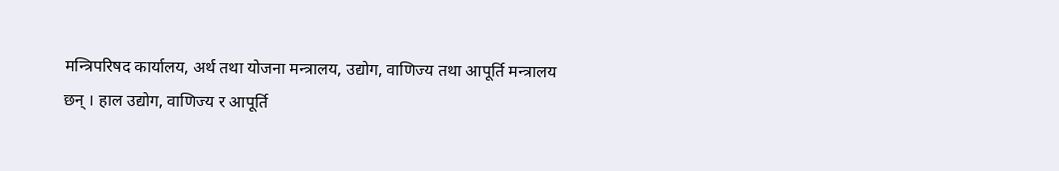मन्त्रिपरिषद कार्यालय, अर्थ तथा योजना मन्त्रालय, उद्योग, वाणिज्य तथा आपूर्ति मन्त्रालय छन् । हाल उद्योग, वाणिज्य र आपूर्ति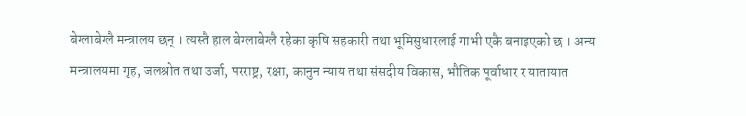बेग्लाबेग्लै मन्त्रालय छन् । त्यस्तै हाल बेग्लाबेग्लै रहेका कृषि सहकारी तथा भूमिसुधारलाई गाभी एकै बनाइएको छ । अन्य मन्त्रालयमा गृह, जलश्रोत तथा उर्जा, परराष्ट्र, रक्षा, कानुन न्याय तथा संसदीय विकास, भौतिक पूर्वाधार र यातायात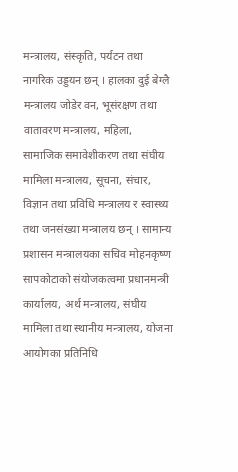मन्त्रालय, संस्कृति, पर्यटन तथा नागरिक उड्डयन छन् । हालका दुई बेग्लै मन्त्रालय जोडेर वन, भूसंरक्षण तथा वातावरण मन्त्रालय, महिला, सामाजिक समावेशीकरण तथा संघीय मामिला मन्त्रालय, सूचना, संचार, विज्ञान तथा प्रविधि मन्त्रालय र स्वास्थ्य तथा जनसंख्या मन्त्रालय छन् । सामान्य प्रशासन मन्त्रालयका सचिव मोहनकृष्ण सापकोटाको संयोजकत्वमा प्रधानमन्त्री कार्यालय, अर्थ मन्त्रालय, संघीय मामिला तथा स्थानीय मन्त्रालय, योजना आयोगका प्रतिनिधि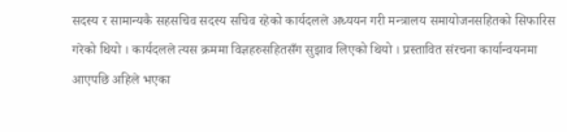सदस्य र सामान्यकै सहसचिव सदस्य सचिव रहेको कार्यदलले अध्ययन गरी मन्त्रालय समायोजनसहितको सिफारिस गरेको थियो । कार्यदलले त्यस क्रममा विज्ञहरुसहितसँग सुझाव लिएको थियो । प्रस्तावित संरचना कार्यान्वयनमा आएपछि अहिले भएका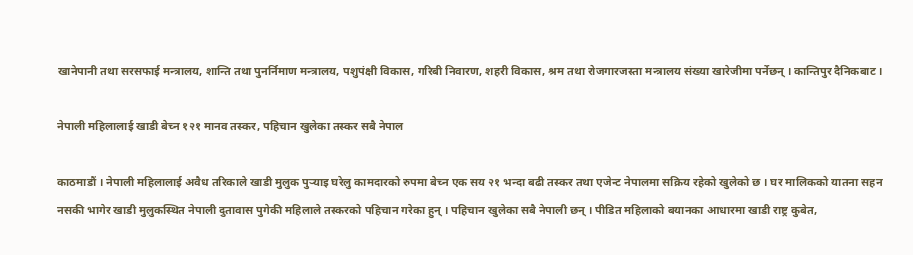खानेपानी तथा सरसफाई मन्त्रालय, शान्ति तथा पुनर्निमाण मन्त्रालय, पशुपंक्षी विकास, गरिबी निवारण, शहरी विकास, श्रम तथा रोजगारजस्ता मन्त्रालय संख्या खारेजीमा पर्नेछन् । कान्तिपुर दैनिकबाट ।

नेपाली महिलालाई खाडी बेच्न १२१ मानव तस्कर, पहिचान खुलेका तस्कर सबै नेपाल

काठमाडौं । नेपाली महिलालाई अवैध तरिकाले खाडी मुलुक पुर्‍याइ घरेलु कामदारको रुपमा बेच्न एक सय २१ भन्दा बढी तस्कर तथा एजेन्ट नेपालमा सक्रिय रहेको खुलेको छ । घर मालिकको यातना सहन नसकी भागेर खाडी मुलुकस्थित नेपाली दुतावास पुगेकी महिलाले तस्करको पहिचान गरेका हुन् । पहिचान खुलेका सबै नेपाली छन् । पीडित महिलाको बयानका आधारमा खाडी राष्ट्र कुबेत,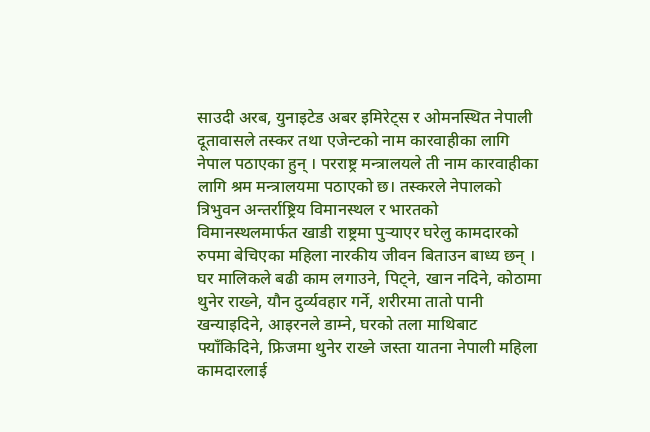साउदी अरब, युनाइटेड अबर इमिरेट्स र ओमनस्थित नेपाली दूतावासले तस्कर तथा एजेन्टको नाम कारवाहीका लागि नेपाल पठाएका हुन् । परराष्ट्र मन्त्रालयले ती नाम कारवाहीका लागि श्रम मन्त्रालयमा पठाएको छ। तस्करले नेपालको त्रिभुवन अन्तर्राष्ट्रिय विमानस्थल र भारतको विमानस्थलमार्फत खाडी राष्ट्रमा पुर्‍याएर घरेलु कामदारको रुपमा बेचिएका महिला नारकीय जीवन बिताउन बाध्य छन् । घर मालिकले बढी काम लगाउने, पिट्ने, खान नदिने, कोठामा थुनेर राख्ने, यौन दुर्व्यवहार गर्ने, शरीरमा तातो पानी खन्याइदिने, आइरनले डाम्ने, घरको तला माथिबाट फ्याँकिदिने, फ्रिजमा थुनेर राख्ने जस्ता यातना नेपाली महिला कामदारलाई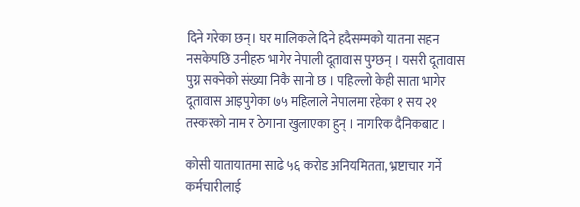दिने गरेका छन्। घर मालिकले दिने हदैसम्मको यातना सहन नसकेपछि उनीहरु भागेर नेपाली दूतावास पुग्छन् । यसरी दूतावास पुग्न सक्नेको संख्या निकै सानो छ । पहिल्लो केही साता भागेर दूतावास आइपुगेका ७५ महिलाले नेपालमा रहेका १ सय २१ तस्करको नाम र ठेगाना खुलाएका हुन् । नागरिक दैनिकबाट ।

कोसी यातायातमा साढे ५६ करोड अनियमितता, भ्रष्टाचार गर्ने कर्मचारीलाई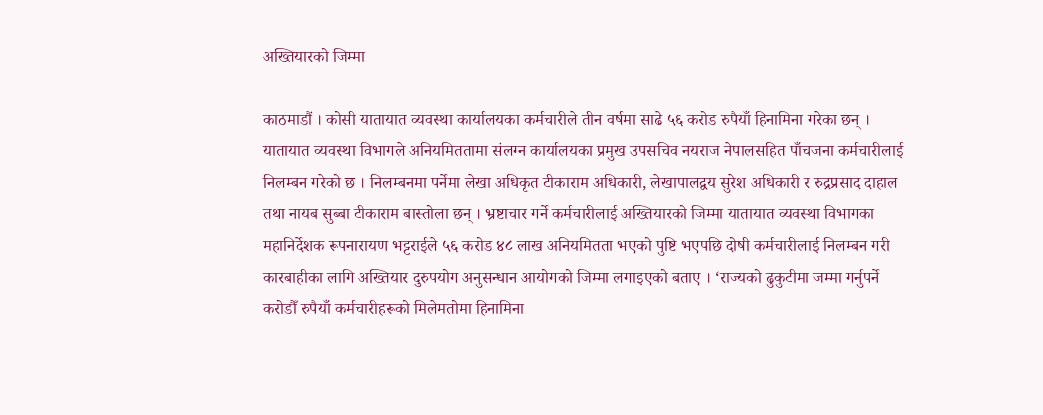अख्तियारको जिम्मा

काठमाडौं । कोसी यातायात व्यवस्था कार्यालयका कर्मचारीले तीन वर्षमा साढे ५६ करोड रुपैयाँ हिनामिना गरेका छन् । यातायात व्यवस्था विभागले अनियमिततामा संलग्न कार्यालयका प्रमुख उपसचिव नयराज नेपालसहित पाँचजना कर्मचारीलाई निलम्बन गरेको छ । निलम्बनमा पर्नेमा लेखा अधिकृत टीकाराम अधिकारी, लेखापालद्वय सुरेश अधिकारी र रुद्रप्रसाद दाहाल तथा नायब सुब्बा टीकाराम बास्तोला छन् । भ्रष्टाचार गर्ने कर्मचारीलाई अख्तियारको जिम्मा यातायात व्यवस्था विभागका महानिर्देशक रूपनारायण भट्टराईले ५६ करोड ४८ लाख अनियमितता भएको पुष्टि भएपछि दोषी कर्मचारीलाई निलम्बन गरी कारबाहीका लागि अख्तियार दुरुपयोग अनुसन्धान आयोगको जिम्मा लगाइएको बताए । ‘राज्यको ढुकुटीमा जम्मा गर्नुपर्ने करोडौँ रुपैयाँ कर्मचारीहरूको मिलेमतोमा हिनामिना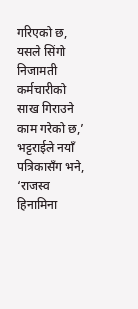गरिएको छ, यसले सिंगो निजामती कर्मचारीको साख गिराउने काम गरेको छ,’ भट्टराईले नयाँ पत्रिकासँग भने, ‘राजस्व हिनामिना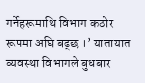गर्नेहरूमाथि विभाग कठोर रूपमा अघि बढ्छ ।’ यातायात व्यवस्था विभागले बुधबार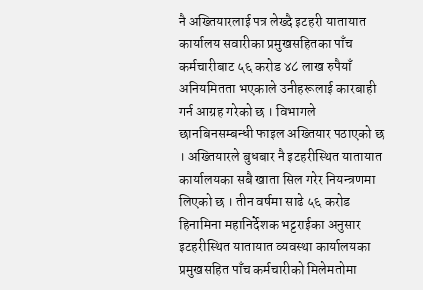नै अख्तियारलाई पत्र लेख्दै इटहरी यातायात कार्यालय सवारीका प्रमुखसहितका पाँच कर्मचारीबाट ५६ करोड ४८ लाख रुपैयाँ अनियमितता भएकाले उनीहरूलाई कारबाही गर्न आग्रह गरेको छ । विभागले छानबिनसम्बन्धी फाइल अख्तियार पठाएको छ । अख्तियारले बुधबार नै इटहरीस्थित यातायात कार्यालयका सबै खाता सिल गरेर नियन्त्रणमा लिएको छ । तीन वर्षमा साढे ५६ करोड हिनामिना महानिर्देशक भट्टराईका अनुसार इटहरीस्थित यातायात व्यवस्था कार्यालयका प्रमुखसहित पाँच कर्मचारीको मिलेमतोमा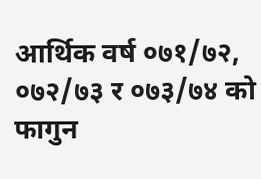आर्थिक वर्ष ०७१/७२, ०७२/७३ र ०७३/७४ को फागुन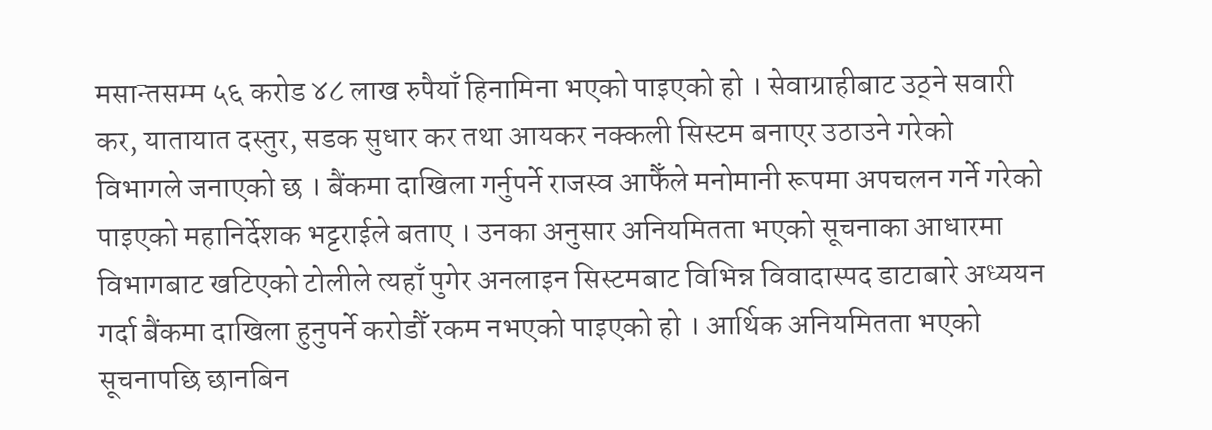मसान्तसम्म ५६ करोड ४८ लाख रुपैयाँ हिनामिना भएको पाइएको हो । सेवाग्राहीबाट उठ्ने सवारी कर, यातायात दस्तुर, सडक सुधार कर तथा आयकर नक्कली सिस्टम बनाएर उठाउने गरेको विभागले जनाएको छ । बैंकमा दाखिला गर्नुपर्ने राजस्व आफैँले मनोमानी रूपमा अपचलन गर्ने गरेको पाइएको महानिर्देशक भट्टराईले बताए । उनका अनुसार अनियमितता भएको सूचनाका आधारमा विभागबाट खटिएको टोलीले त्यहाँ पुगेर अनलाइन सिस्टमबाट विभिन्न विवादास्पद डाटाबारे अध्ययन गर्दा बैंकमा दाखिला हुनुपर्ने करोडौँ रकम नभएको पाइएको हो । आर्थिक अनियमितता भएको सूचनापछि छानबिन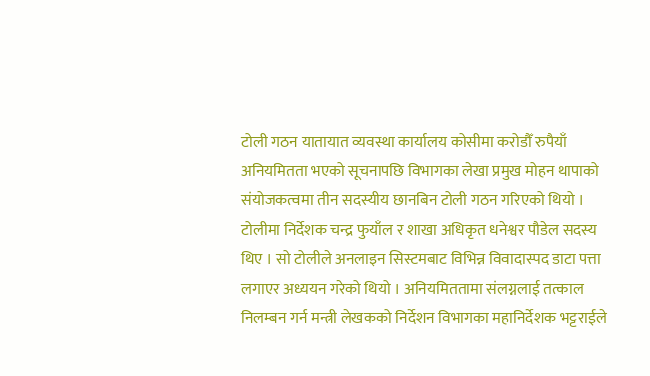टोली गठन यातायात व्यवस्था कार्यालय कोसीमा करोडौँ रुपैयाँ अनियमितता भएको सूचनापछि विभागका लेखा प्रमुख मोहन थापाको संयोजकत्वमा तीन सदस्यीय छानबिन टोली गठन गरिएको थियो । टोलीमा निर्देशक चन्द्र फुयाँल र शाखा अधिकृत धनेश्वर पौडेल सदस्य थिए । सो टोलीले अनलाइन सिस्टमबाट विभिन्न विवादास्पद डाटा पत्ता लगाएर अध्ययन गरेको थियो । अनियमिततामा संलग्नलाई तत्काल निलम्बन गर्न मन्त्री लेखकको निर्देशन विभागका महानिर्देशक भट्टराईले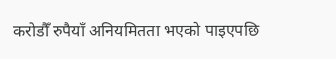करोडौँ रुपैयाँ अनियमितता भएको पाइएपछि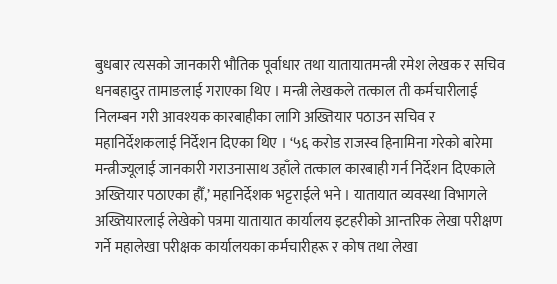बुधबार त्यसको जानकारी भौतिक पूर्वाधार तथा यातायातमन्त्री रमेश लेखक र सचिव धनबहादुर तामाङलाई गराएका थिए । मन्त्री लेखकले तत्काल ती कर्मचारीलाई निलम्बन गरी आवश्यक कारबाहीका लागि अख्तियार पठाउन सचिव र महानिर्देशकलाई निर्देशन दिएका थिए । ‘५६ करोड राजस्व हिनामिना गरेको बारेमा मन्त्रीज्यूलाई जानकारी गराउनासाथ उहाँले तत्काल कारबाही गर्न निर्देशन दिएकाले अख्तियार पठाएका हौँ,’ महानिर्देशक भट्टराईले भने । यातायात व्यवस्था विभागले अख्तियारलाई लेखेको पत्रमा यातायात कार्यालय इटहरीको आन्तरिक लेखा परीक्षण गर्ने महालेखा परीक्षक कार्यालयका कर्मचारीहरू र कोष तथा लेखा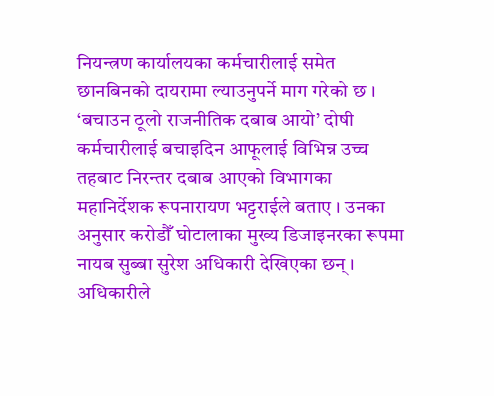नियन्त्रण कार्यालयका कर्मचारीलाई समेत छानबिनको दायरामा ल्याउनुपर्ने माग गरेको छ । ‘बचाउन ठूलो राजनीतिक दबाब आयो’ दोषी कर्मचारीलाई बचाइदिन आफूलाई विभिन्न उच्च तहबाट निरन्तर दबाब आएको विभागका महानिर्देशक रूपनारायण भट्टराईले बताए । उनका अनुसार करोडौँ घोटालाका मुख्य डिजाइनरका रूपमा नायब सुब्बा सुरेश अधिकारी देखिएका छन् । अधिकारीले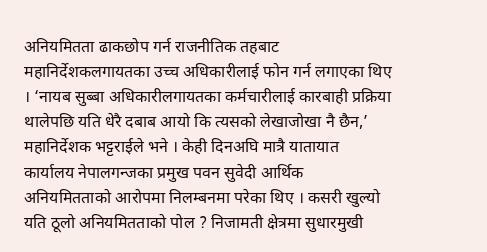अनियमितता ढाकछोप गर्न राजनीतिक तहबाट महानिर्देशकलगायतका उच्च अधिकारीलाई फोन गर्न लगाएका थिए । ‘नायब सुब्बा अधिकारीलगायतका कर्मचारीलाई कारबाही प्रक्रिया थालेपछि यति धेरै दबाब आयो कि त्यसको लेखाजोखा नै छैन,’ महानिर्देशक भट्टराईले भने । केही दिनअघि मात्रै यातायात कार्यालय नेपालगन्जका प्रमुख पवन सुवेदी आर्थिक अनियमितताको आरोपमा निलम्बनमा परेका थिए । कसरी खुल्यो यति ठूलो अनियमितताको पोल ? निजामती क्षेत्रमा सुधारमुखी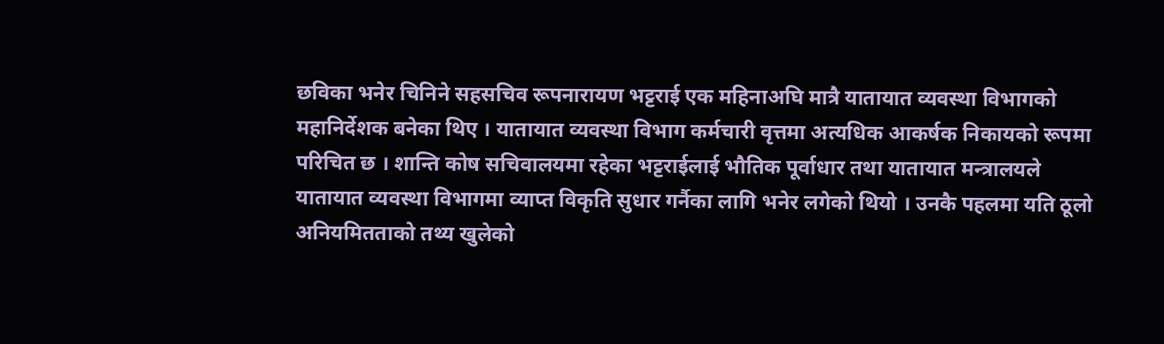छविका भनेर चिनिने सहसचिव रूपनारायण भट्टराई एक महिनाअघि मात्रै यातायात व्यवस्था विभागको महानिर्देशक बनेका थिए । यातायात व्यवस्था विभाग कर्मचारी वृत्तमा अत्यधिक आकर्षक निकायको रूपमा परिचित छ । शान्ति कोष सचिवालयमा रहेका भट्टराईलाई भौतिक पूर्वाधार तथा यातायात मन्त्रालयले यातायात व्यवस्था विभागमा व्याप्त विकृति सुधार गर्नैका लागि भनेर लगेको थियो । उनकै पहलमा यति ठूलो अनियमितताको तथ्य खुलेको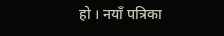हो । नयाँ पत्रिका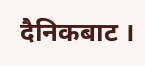दैनिकबाट ।